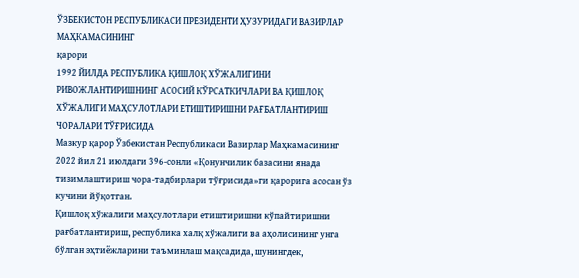ЎЗБЕКИСТОН РЕСПУБЛИКАСИ ПРЕЗИДЕНТИ ҲУЗУРИДАГИ ВАЗИРЛАР МАҲКАМАСИНИНГ
қарори
1992 ЙИЛДА РЕСПУБЛИКА ҚИШЛОҚ ХЎЖАЛИГИНИ РИВОЖЛАНТИРИШНИНГ АСОСИЙ КЎРСАТКИЧЛАРИ ВА ҚИШЛОҚ ХЎЖАЛИГИ МАҲСУЛОТЛАРИ ЕТИШТИРИШНИ РАҒБАТЛАНТИРИШ ЧОРАЛАРИ ТЎҒРИСИДА
Мазкур қарор Ўзбекистан Республикаси Вазирлар Маҳкамасининг 2022 йил 21 июлдаги 396-сонли «Қонунчилик базасини янада тизимлаштириш чора-тадбирлари тўғрисида»ги қарорига асосан ўз кучини йўқотган.
Қишлоқ хўжалиги маҳсулотлари етиштиришни кўпайтиришни рағбатлантириш, республика халқ хўжалиги ва аҳолисининг унга бўлган эҳтиёжларини таъминлаш мақсадида, шунингдек,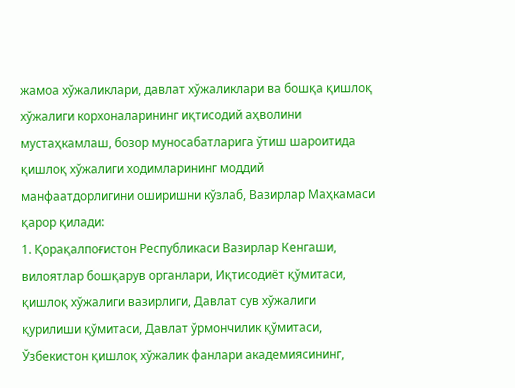жамоа хўжаликлари, давлат хўжаликлари ва бошқа қишлоқ хўжалиги корхоналарининг иқтисодий аҳволини мустаҳкамлаш, бозор муносабатларига ўтиш шароитида қишлоқ хўжалиги ходимларининг моддий манфаатдорлигини оширишни кўзлаб, Вазирлар Маҳкамаси қарор қилади:
1. Қорақалпоғистон Республикаси Вазирлар Кенгаши, вилоятлар бошқарув органлари, Иқтисодиёт қўмитаси, қишлоқ хўжалиги вазирлиги, Давлат сув хўжалиги қурилиши қўмитаси, Давлат ўрмончилик қўмитаси, Ўзбекистон қишлоқ хўжалик фанлари академиясининг,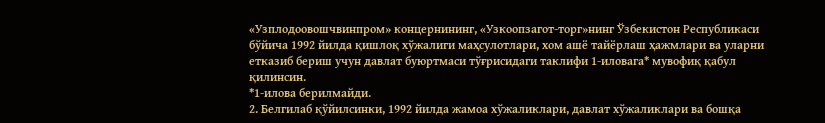«Узплодоовошчвинпром» концернининг, «Узкоопзагот-торг»нинг Ўзбекистон Республикаси бўйича 1992 йилда қишлоқ хўжалиги маҳсулотлари, хом ашё тайёрлаш ҳажмлари ва уларни етказиб бериш учун давлат буюртмаси тўғрисидаги таклифи 1-иловага* мувофиқ қабул қилинсин.
*1-илова берилмайди.
2. Белгилаб қўйилсинки, 1992 йилда жамоа хўжаликлари, давлат хўжаликлари ва бошқа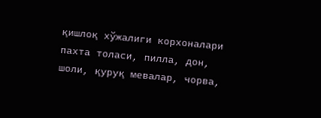қишлоқ хўжалиги корхоналари пахта толаси, пилла, дон, шоли, қуруқ мевалар, чорва,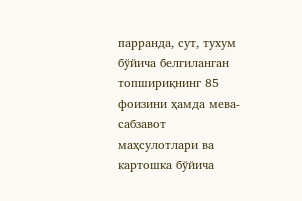парранда, сут, тухум бўйича белгиланган топшириқнинг 85 фоизини ҳамда мева-сабзавот маҳсулотлари ва картошка бўйича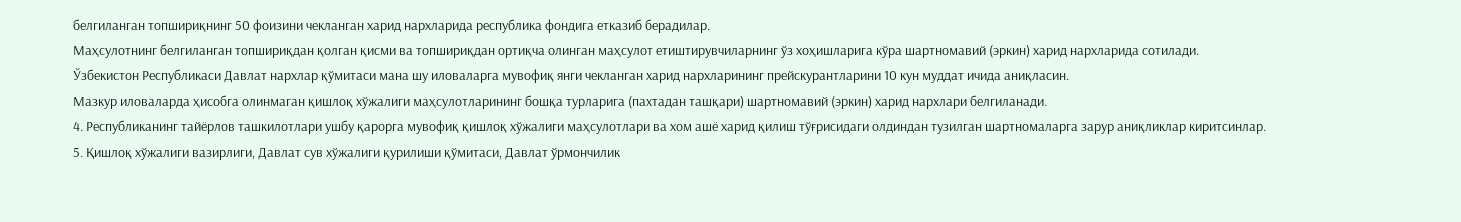белгиланган топшириқнинг 50 фоизини чекланган харид нархларида республика фондига етказиб берадилар.
Маҳсулотнинг белгиланган топшириқдан қолган қисми ва топшириқдан ортиқча олинган маҳсулот етиштирувчиларнинг ўз хоҳишларига кўра шартномавий (эркин) харид нархларида сотилади.
Ўзбекистон Республикаси Давлат нархлар қўмитаси мана шу иловаларга мувофиқ янги чекланган харид нархларининг прейскурантларини 10 кун муддат ичида аниқласин.
Мазкур иловаларда ҳисобга олинмаган қишлоқ хўжалиги маҳсулотларининг бошқа турларига (пахтадан ташқари) шартномавий (эркин) харид нархлари белгиланади.
4. Республиканинг тайёрлов ташкилотлари ушбу қарорга мувофиқ қишлоқ хўжалиги маҳсулотлари ва хом ашё харид қилиш тўғрисидаги олдиндан тузилган шартномаларга зарур аниқликлар киритсинлар.
5. Қишлоқ хўжалиги вазирлиги, Давлат сув хўжалиги қурилиши қўмитаси, Давлат ўрмончилик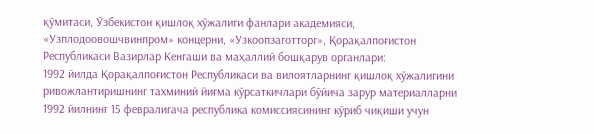қўмитаси, Ўзбекистон қишлоқ хўжалиги фанлари академияси, «Узплодоовошчвинпром» концерни, «Узкоопзаготторг», Қорақалпоғистон Республикаси Вазирлар Кенгаши ва маҳаллий бошқарув органлари:
1992 йилда Қорақалпоғистон Республикаси ва вилоятларнинг қишлоқ хўжалигини ривожлантиришнинг тахминий йиғма кўрсаткичлари бўйича зарур материалларни 1992 йилнинг 15 февралигача республика комиссиясининг кўриб чиқиши учун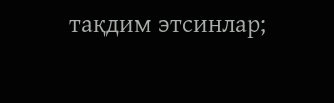тақдим этсинлар;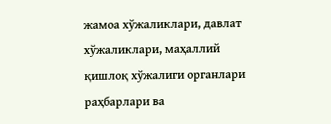жамоа хўжаликлари, давлат хўжаликлари, маҳаллий қишлоқ хўжалиги органлари раҳбарлари ва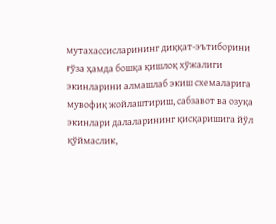мутахассисларининг диққат-эътиборини ғўза ҳамда бошқа қишлоқ хўжалиги экинларини алмашлаб экиш схемаларига мувофиқ жойлаштириш, сабзавот ва озуқа экинлари далаларининг қисқаришига йўл қўймаслик,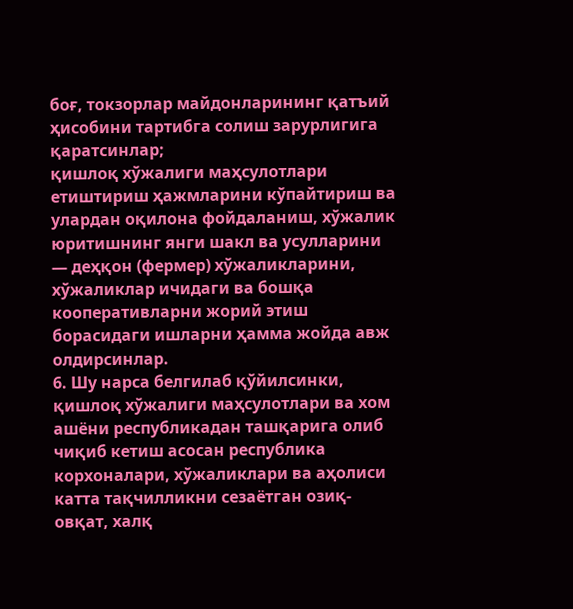боғ, токзорлар майдонларининг қатъий ҳисобини тартибга солиш зарурлигига қаратсинлар;
қишлоқ хўжалиги маҳсулотлари етиштириш ҳажмларини кўпайтириш ва улардан оқилона фойдаланиш, хўжалик юритишнинг янги шакл ва усулларини — деҳқон (фермер) хўжаликларини, хўжаликлар ичидаги ва бошқа кооперативларни жорий этиш борасидаги ишларни ҳамма жойда авж олдирсинлар.
6. Шу нарса белгилаб қўйилсинки, қишлоқ хўжалиги маҳсулотлари ва хом ашёни республикадан ташқарига олиб чиқиб кетиш асосан республика корхоналари, хўжаликлари ва аҳолиси катта тақчилликни сезаётган озиқ-овқат, халқ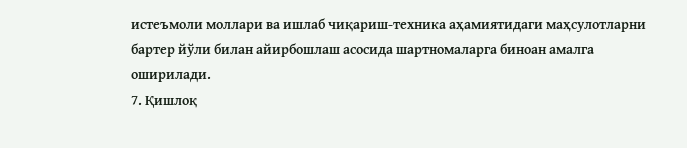истеъмоли моллари ва ишлаб чиқариш-техника аҳамиятидаги маҳсулотларни бартер йўли билан айирбошлаш асосида шартномаларга биноан амалга оширилади.
7. Қишлоқ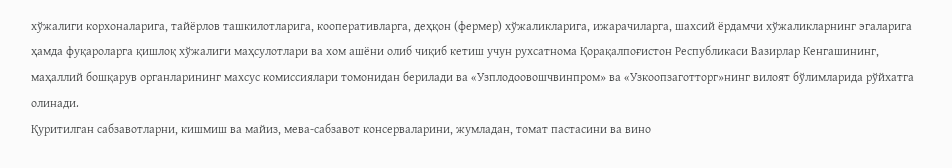хўжалиги корхоналарига, тайёрлов ташкилотларига, кооперативларга, деҳқон (фермер) хўжаликларига, ижарачиларга, шахсий ёрдамчи хўжаликларнинг эгаларига ҳамда фуқароларга қишлоқ хўжалиги маҳсулотлари ва хом ашёни олиб чиқиб кетиш учун рухсатнома Қорақалпоғистон Республикаси Вазирлар Кенгашининг, маҳаллий бошқарув органларининг махсус комиссиялари томонидан берилади ва «Узплодоовошчвинпром» ва «Узкоопзаготторг»нинг вилоят бўлимларида рўйхатга олинади.
Қуритилган сабзавотларни, кишмиш ва майиз, мева-сабзавот консерваларини, жумладан, томат пастасини ва вино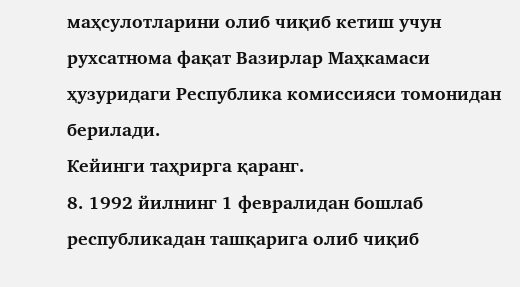маҳсулотларини олиб чиқиб кетиш учун рухсатнома фақат Вазирлар Маҳкамаси ҳузуридаги Республика комиссияси томонидан берилади.
Кейинги таҳрирга қаранг.
8. 1992 йилнинг 1 февралидан бошлаб республикадан ташқарига олиб чиқиб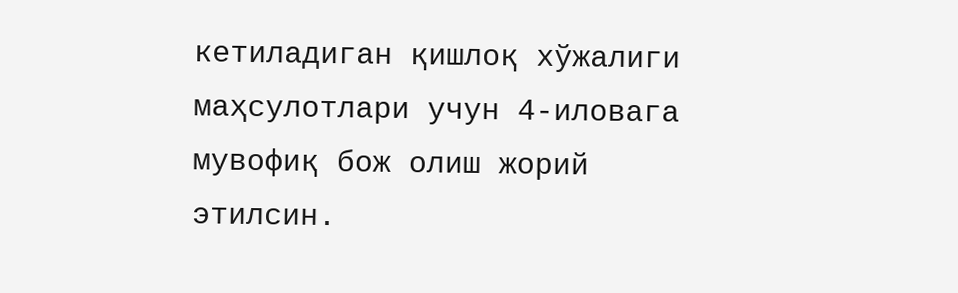кетиладиган қишлоқ хўжалиги маҳсулотлари учун 4-иловага мувофиқ бож олиш жорий этилсин.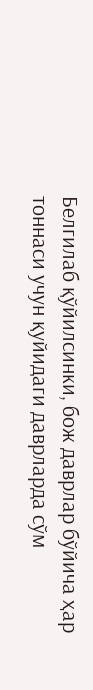Белгилаб қўйилсинки, бож даврлар бўйича ҳар тоннаси учун қуйидаги даврларда сўм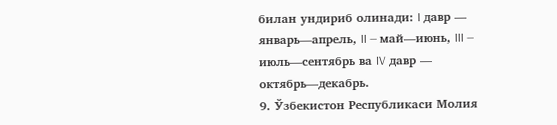билан ундириб олинади: I давр — январь—апрель, II — май—июнь, III — июль—сентябрь ва IV давр — октябрь—декабрь.
9. Ўзбекистон Республикаси Молия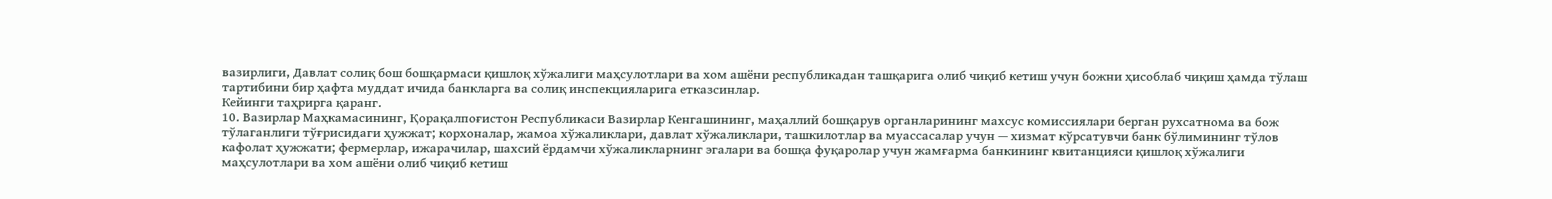вазирлиги, Давлат солиқ бош бошқармаси қишлоқ хўжалиги маҳсулотлари ва хом ашёни республикадан ташқарига олиб чиқиб кетиш учун божни ҳисоблаб чиқиш ҳамда тўлаш тартибини бир ҳафта муддат ичида банкларга ва солиқ инспекцияларига етказсинлар.
Кейинги таҳрирга қаранг.
10. Вазирлар Маҳкамасининг, Қорақалпоғистон Республикаси Вазирлар Кенгашининг, маҳаллий бошқарув органларининг махсус комиссиялари берган рухсатнома ва бож тўлаганлиги тўғрисидаги ҳужжат; корхоналар, жамоа хўжаликлари, давлат хўжаликлари, ташкилотлар ва муассасалар учун — хизмат кўрсатувчи банк бўлимининг тўлов кафолат ҳужжати; фермерлар, ижарачилар, шахсий ёрдамчи хўжаликларнинг эгалари ва бошқа фуқаролар учун жамғарма банкининг квитанцияси қишлоқ хўжалиги маҳсулотлари ва хом ашёни олиб чиқиб кетиш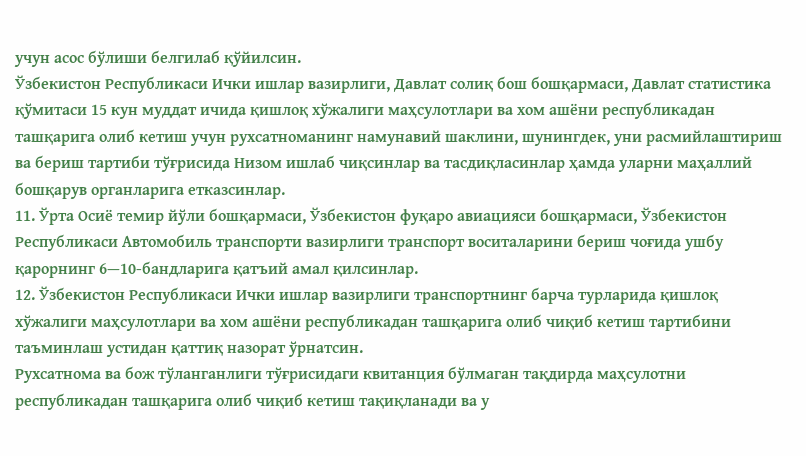учун асос бўлиши белгилаб қўйилсин.
Ўзбекистон Республикаси Ички ишлар вазирлиги, Давлат солиқ бош бошқармаси, Давлат статистика қўмитаси 15 кун муддат ичида қишлоқ хўжалиги маҳсулотлари ва хом ашёни республикадан ташқарига олиб кетиш учун рухсатноманинг намунавий шаклини, шунингдек, уни расмийлаштириш ва бериш тартиби тўғрисида Низом ишлаб чиқсинлар ва тасдиқласинлар ҳамда уларни маҳаллий бошқарув органларига етказсинлар.
11. Ўрта Осиё темир йўли бошқармаси, Ўзбекистон фуқаро авиацияси бошқармаси, Ўзбекистон Республикаси Автомобиль транспорти вазирлиги транспорт воситаларини бериш чоғида ушбу қарорнинг 6—10-бандларига қатъий амал қилсинлар.
12. Ўзбекистон Республикаси Ички ишлар вазирлиги транспортнинг барча турларида қишлоқ хўжалиги маҳсулотлари ва хом ашёни республикадан ташқарига олиб чиқиб кетиш тартибини таъминлаш устидан қаттиқ назорат ўрнатсин.
Рухсатнома ва бож тўланганлиги тўғрисидаги квитанция бўлмаган тақдирда маҳсулотни республикадан ташқарига олиб чиқиб кетиш тақиқланади ва у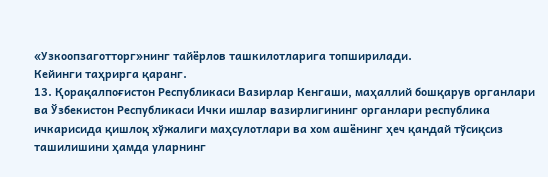«Узкоопзаготторг»нинг тайёрлов ташкилотларига топширилади.
Кейинги таҳрирга қаранг.
13. Қорақалпоғистон Республикаси Вазирлар Кенгаши, маҳаллий бошқарув органлари ва Ўзбекистон Республикаси Ички ишлар вазирлигининг органлари республика ичкарисида қишлоқ хўжалиги маҳсулотлари ва хом ашёнинг ҳеч қандай тўсиқсиз ташилишини ҳамда уларнинг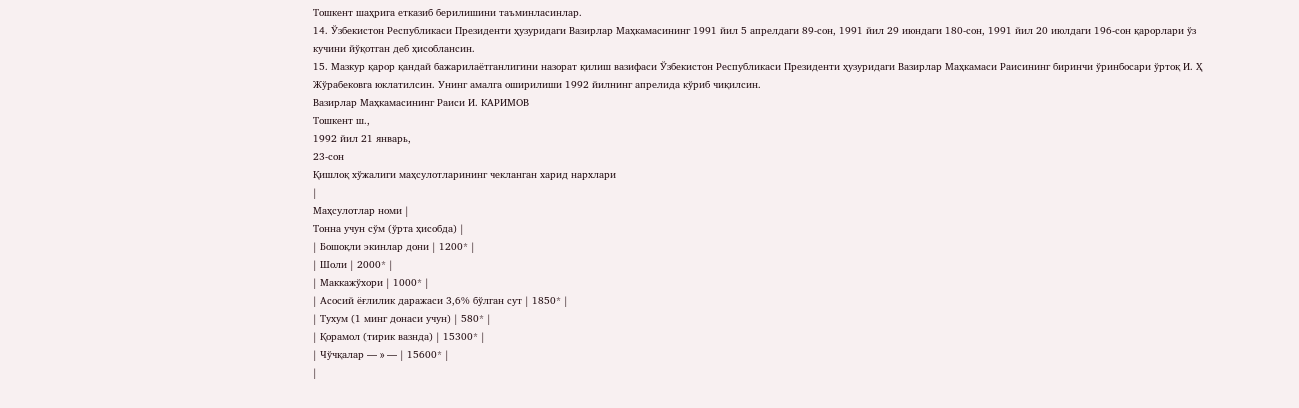Тошкент шаҳрига етказиб берилишини таъминласинлар.
14. Ўзбекистон Республикаси Президенти ҳузуридаги Вазирлар Маҳкамасининг 1991 йил 5 апрелдаги 89-сон, 1991 йил 29 июндаги 180-сон, 1991 йил 20 июлдаги 196-сон қарорлари ўз кучини йўқотган деб ҳисоблансин.
15. Мазкур қарор қандай бажарилаётганлигини назорат қилиш вазифаси Ўзбекистон Республикаси Президенти ҳузуридаги Вазирлар Маҳкамаси Раисининг биринчи ўринбосари ўртоқ И. Ҳ Жўрабековга юклатилсин. Унинг амалга оширилиши 1992 йилнинг апрелида кўриб чиқилсин.
Вазирлар Маҳкамасининг Раиси И. КАРИМОВ
Тошкент ш.,
1992 йил 21 январь,
23-сон
Қишлоқ хўжалиги маҳсулотларининг чекланган харид нархлари
|
Маҳсулотлар номи |
Тонна учун сўм (ўрта ҳисобда) |
| Бошоқли экинлар дони | 1200* |
| Шоли | 2000* |
| Маккажўхори | 1000* |
| Асосий ёғлилик даражаси 3,6% бўлган сут | 1850* |
| Тухум (1 минг донаси учун) | 580* |
| Қорамол (тирик вазнда) | 15300* |
| Чўчқалар — » — | 15600* |
|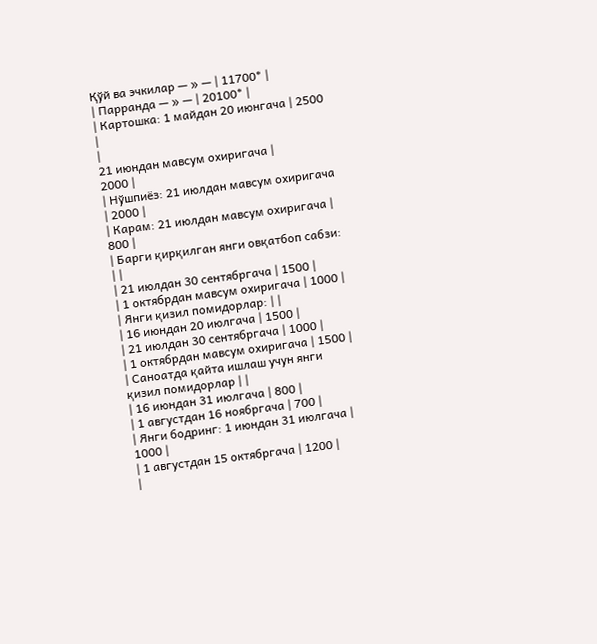Қўй ва эчкилар — » — | 11700* |
| Парранда — » — | 20100* |
| Картошка: 1 майдан 20 июнгача | 2500 |
|
21 июндан мавсум охиригача |
2000 |
| Нўшпиёз: 21 июлдан мавсум охиригача | 2000 |
| Карам: 21 июлдан мавсум охиригача | 800 |
| Барги қирқилган янги овқатбоп сабзи: | |
| 21 июлдан 30 сентябргача | 1500 |
| 1 октябрдан мавсум охиригача | 1000 |
| Янги қизил помидорлар: | |
| 16 июндан 20 июлгача | 1500 |
| 21 июлдан 30 сентябргача | 1000 |
| 1 октябрдан мавсум охиригача | 1500 |
| Саноатда қайта ишлаш учун янги қизил помидорлар | |
| 16 июндан 31 июлгача | 800 |
| 1 августдан 16 ноябргача | 700 |
| Янги бодринг: 1 июндан 31 июлгача | 1000 |
| 1 августдан 15 октябргача | 1200 |
|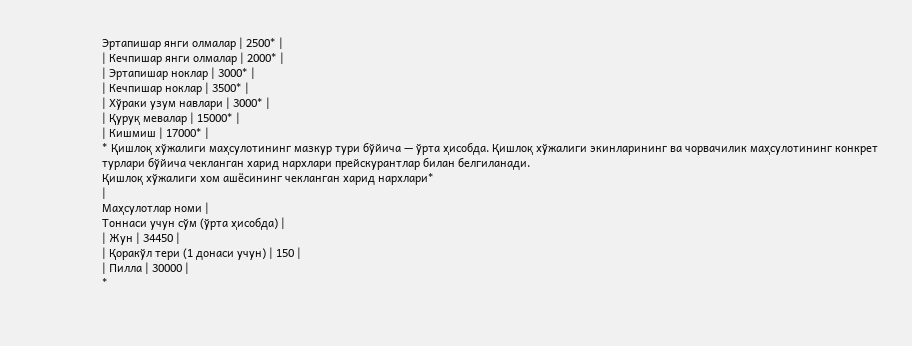Эртапишар янги олмалар | 2500* |
| Кечпишар янги олмалар | 2000* |
| Эртапишар ноклар | 3000* |
| Кечпишар ноклар | 3500* |
| Хўраки узум навлари | 3000* |
| Қуруқ мевалар | 15000* |
| Кишмиш | 17000* |
* Қишлоқ хўжалиги маҳсулотининг мазкур тури бўйича — ўрта ҳисобда. Қишлоқ хўжалиги экинларининг ва чорвачилик маҳсулотининг конкрет турлари бўйича чекланган харид нархлари прейскурантлар билан белгиланади.
Қишлоқ хўжалиги хом ашёсининг чекланган харид нархлари*
|
Маҳсулотлар номи |
Тоннаси учун сўм (ўрта ҳисобда) |
| Жун | 34450 |
| Қоракўл тери (1 донаси учун) | 150 |
| Пилла | 30000 |
*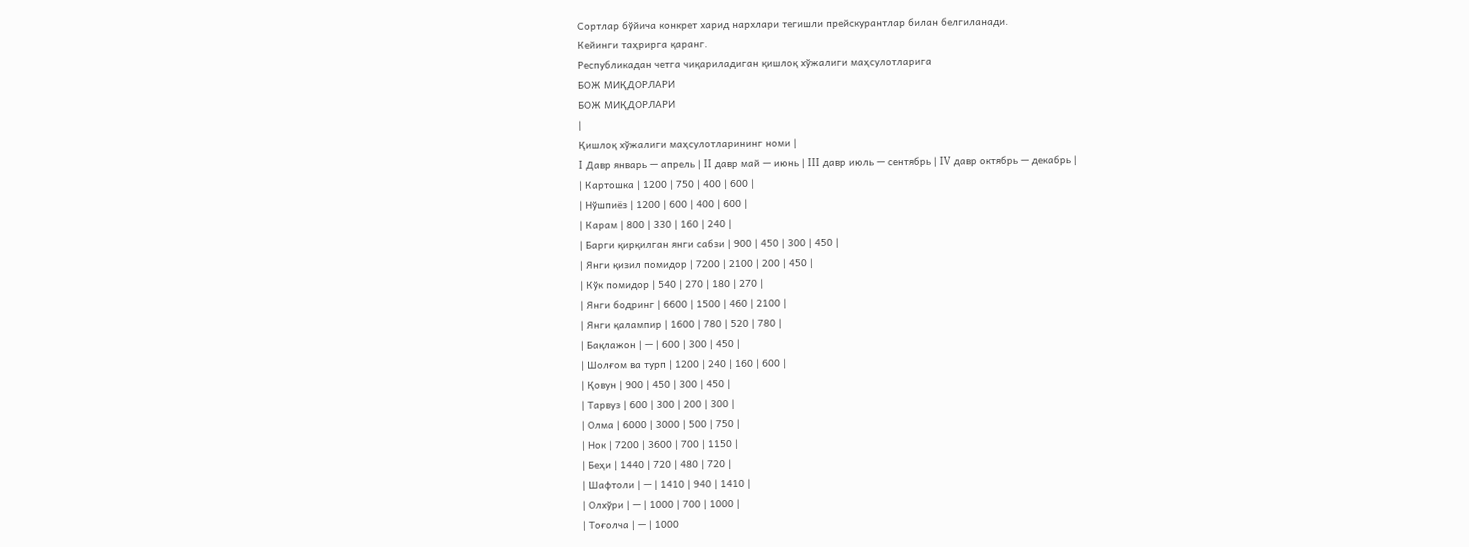Сортлар бўйича конкрет харид нархлари тегишли прейскурантлар билан белгиланади.
Кейинги таҳрирга қаранг.
Республикадан четга чиқариладиган қишлоқ хўжалиги маҳсулотларига
БОЖ МИҚДОРЛАРИ
БОЖ МИҚДОРЛАРИ
|
Қишлоқ хўжалиги маҳсулотларининг номи |
I Давр январь — апрель | II давр май — июнь | III давр июль — сентябрь | IV давр октябрь — декабрь |
| Картошка | 1200 | 750 | 400 | 600 |
| Нўшпиёз | 1200 | 600 | 400 | 600 |
| Карам | 800 | 330 | 160 | 240 |
| Барги қирқилган янги сабзи | 900 | 450 | 300 | 450 |
| Янги қизил помидор | 7200 | 2100 | 200 | 450 |
| Кўк помидор | 540 | 270 | 180 | 270 |
| Янги бодринг | 6600 | 1500 | 460 | 2100 |
| Янги қалампир | 1600 | 780 | 520 | 780 |
| Бақлажон | — | 600 | 300 | 450 |
| Шолғом ва турп | 1200 | 240 | 160 | 600 |
| Қовун | 900 | 450 | 300 | 450 |
| Тарвуз | 600 | 300 | 200 | 300 |
| Олма | 6000 | 3000 | 500 | 750 |
| Нок | 7200 | 3600 | 700 | 1150 |
| Беҳи | 1440 | 720 | 480 | 720 |
| Шафтоли | — | 1410 | 940 | 1410 |
| Олхўри | — | 1000 | 700 | 1000 |
| Тоғолча | — | 1000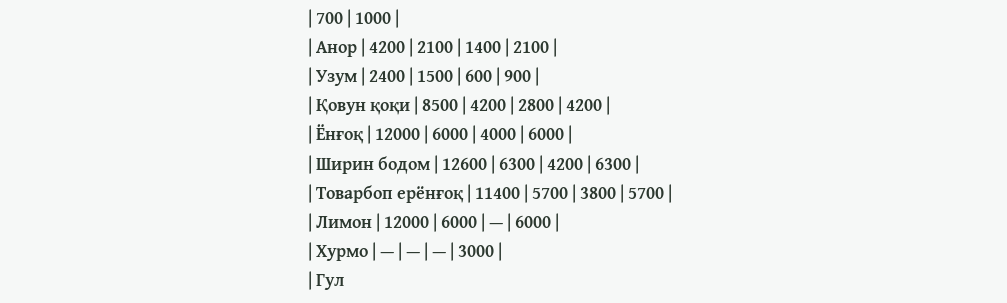| 700 | 1000 |
| Анор | 4200 | 2100 | 1400 | 2100 |
| Узум | 2400 | 1500 | 600 | 900 |
| Қовун қоқи | 8500 | 4200 | 2800 | 4200 |
| Ёнғоқ | 12000 | 6000 | 4000 | 6000 |
| Ширин бодом | 12600 | 6300 | 4200 | 6300 |
| Товарбоп ерёнғоқ | 11400 | 5700 | 3800 | 5700 |
| Лимон | 12000 | 6000 | — | 6000 |
| Хурмо | — | — | — | 3000 |
| Гул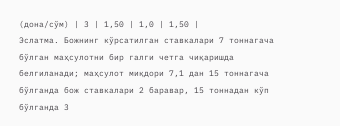(дона/сўм) | 3 | 1,50 | 1,0 | 1,50 |
Эслатма. Божнинг кўрсатилган ставкалари 7 тоннагача бўлган маҳсулотни бир галги четга чиқаришда белгиланади; маҳсулот миқдори 7,1 дан 15 тоннагача бўлганда бож ставкалари 2 баравар, 15 тоннадан кўп бўлганда 3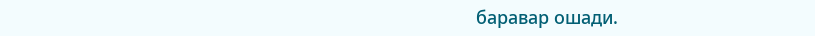баравар ошади.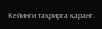Кейинги таҳрирга қаранг.